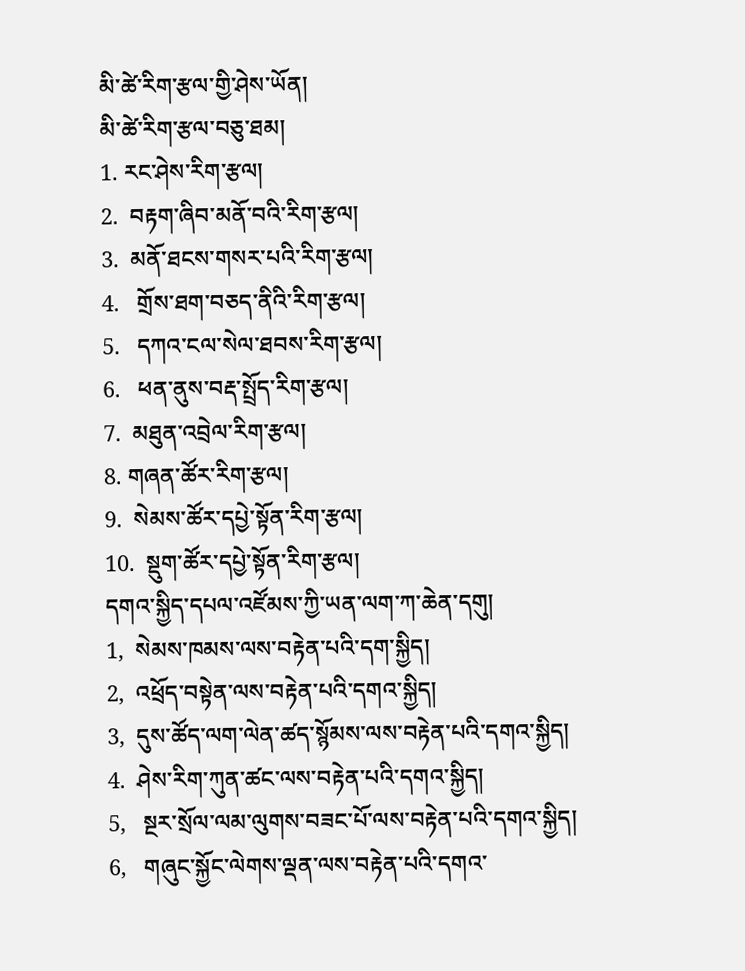མི་ཚེ་རིག་རྩལ་གྱི་ཤེས་ཡོན།
མི་ཚེ་རིག་རྩལ་བཅུ་ཐམ།
1. རང་ཤེས་རིག་རྩལ།
2.  བརྟག་ཞིབ་མནོ་བའི་རིག་རྩལ།
3.  མནོ་ཐངས་གསར་པའི་རིག་རྩལ།
4.   གྲོས་ཐག་བཅད་ནིའི་རིག་རྩལ།
5.   དཀའ་ངལ་སེལ་ཐབས་རིག་རྩལ།
6.   ཕན་ནུས་བརྡ་སྤྲོད་རིག་རྩལ།
7.  མཐུན་འབྲེལ་རིག་རྩལ།
8. གཞན་ཚོར་རིག་རྩལ།
9.  སེམས་ཚོར་དཔྱེ་སྟོན་རིག་རྩལ།
10.  སྡུག་ཚོར་དཔྱེ་སྟོན་རིག་རྩལ།
དགའ་སྐྱིད་དཔལ་འཛོམས་ཀྱི་ཡན་ལག་ཀ་ཆེན་དགུ།
1,  སེམས་ཁམས་ལས་བརྟེན་པའི་དག་སྐྱིད།
2,  འཕྲོད་བསྟེན་ལས་བརྟེན་པའི་དགའ་སྐྱིད།
3,  དུས་ཚོད་ལག་ལེན་ཚད་སྙོམས་ལས་བརྟེན་པའི་དགའ་སྐྱིད།
4.  ཤེས་རིག་ཀུན་ཚང་ལས་བརྟེན་པའི་དགའ་སྐྱིད།
5,   སྔར་སྲོལ་ལམ་ལུགས་བཟང་པོ་ལས་བརྟེན་པའི་དགའ་སྐྱིད།
6,   གཞུང་སྐྱོང་ལེགས་ལྡན་ལས་བརྟེན་པའི་དགའ་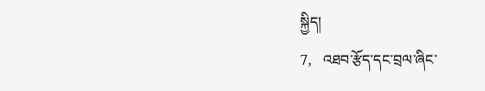སྐྱིད།
7,   འཐབ་རྩོད་དང་བྲལ་ཞིང་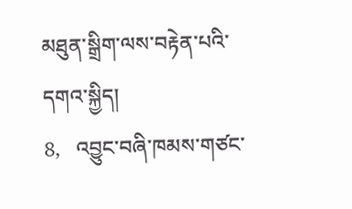མཐུན་སྒྲིག་ལས་བརྟེན་པའི་དགའ་སྐྱིད།
8,   འབྱུང་བཞི་ཁམས་གཙང་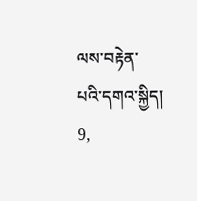ལས་བརྟེན་པའི་དགའ་སྐྱིད།
9,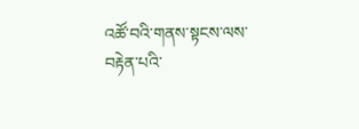འཚོ་བའི་གནས་སྟངས་ལས་བརྟེན་པའི་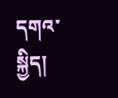དགའ་སྐྱིད།